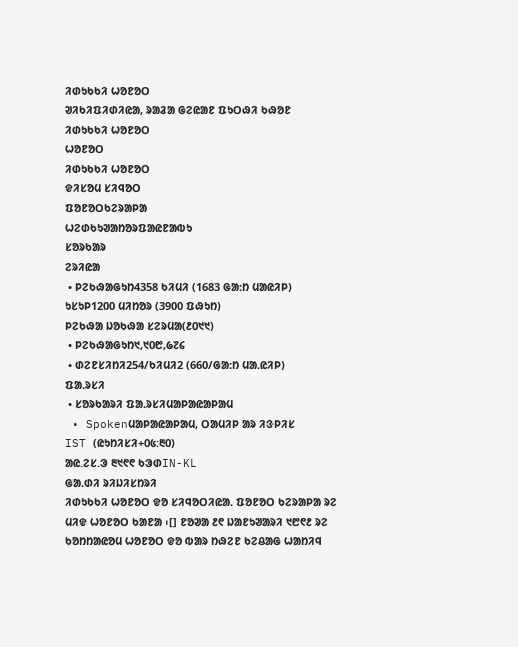ᱤᱰᱩᱠᱠᱤ ᱦᱚᱱᱚᱛ
ᱣᱤᱠᱤᱯᱤᱰᱤᱭᱟ, ᱨᱟᱲᱟ ᱜᱮᱭᱟᱱ ᱯᱩᱛᱷᱤ ᱠᱷᱚᱱ
ᱤᱰᱩᱠᱠᱤ ᱦᱚᱱᱚᱛ
ᱦᱚᱱᱚᱛ
ᱤᱰᱩᱠᱠᱤ ᱦᱚᱱᱚᱛ
ᱫᱤᱥᱚᱢ ᱥᱤᱧᱚᱛ
ᱯᱚᱱᱚᱛᱠᱮᱨᱟᱞᱟ
ᱦᱮᱰᱠᱩᱣᱟᱴᱚᱨᱯᱟᱭᱱᱟᱵᱩ
ᱥᱚᱨᱠᱟᱨ
ᱮᱨᱤᱭᱟ
 • ᱞᱮᱠᱷᱟᱜᱩᱴ4358 ᱠᱤᱢᱤ (1683 ᱜᱟᱺᱴ ᱢᱟᱭᱤᱞ)
ᱩᱥᱩᱞ1200 ᱢᱤᱴᱚᱨ (3900 ᱯᱷᱩᱴ)
ᱞᱮᱠᱷᱟ ᱡᱚᱠᱷᱟ ᱥᱮᱨᱢᱟ(᱒᱐᱑᱑)
 • ᱞᱮᱠᱷᱟᱜᱩᱴ᱑,᱑᱐᱘,᱙᱗᱔
 • ᱰᱮᱱᱥᱤᱴᱤ254/ᱠᱤᱢᱤ2 (660/ᱜᱟᱺᱴ ᱢᱟᱹᱭᱤᱞ)
ᱯᱟᱹᱨᱥᱤ
 • ᱥᱚᱨᱠᱟᱨᱤ ᱯᱟᱹᱨᱥᱤᱢᱟᱞᱟᱭᱟᱞᱟᱢ
 • Spokenᱢᱟᱞᱟᱭᱟᱞᱟᱢ, ᱛᱟᱢᱤᱞ ᱟᱨ ᱤᱝᱞᱤᱥ
IST (ᱭᱩᱴᱤᱥᱤ+᱐᱕:᱓᱐)
ᱟᱭ.ᱮᱥ.ᱳ ᱓᱑᱖᱖ ᱠᱳᱰIN-KL
ᱜᱟᱹᱰᱤ ᱨᱤᱡᱤᱥᱴᱨᱤ
ᱤᱰᱩᱠᱠᱤ ᱦᱚᱱᱚᱛ ᱫᱚ ᱥᱤᱧᱚᱛᱤᱭᱟᱹ ᱯᱚᱱᱚᱛ ᱠᱮᱨᱟᱞᱟ ᱨᱮ ᱢᱤᱫ ᱦᱚᱱᱚᱛ ᱠᱟᱱᱟ ᱾[] ᱱᱚᱣᱟ ᱒᱖ ᱡᱟᱱᱩᱣᱟᱨᱤ ᱑᱘᱖᱒ ᱨᱮ ᱠᱚᱴᱴᱟᱭᱚᱢ ᱦᱚᱱᱚᱛ ᱫᱚ ᱵᱟᱨ ᱴᱷᱮᱱ ᱠᱮᱪᱟᱜ ᱦᱟᱴᱤᱧ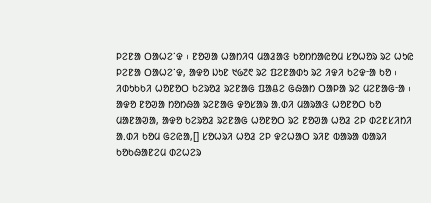ᱞᱮᱱᱟ ᱛᱟᱦᱮᱸᱫ ᱾ ᱱᱚᱣᱟ ᱦᱟᱴᱤᱧ ᱢᱟᱲᱟᱝ ᱠᱚᱴᱴᱟᱭᱚᱢ ᱥᱚᱦᱚᱨ ᱨᱮ ᱦᱩᱭ ᱞᱮᱱᱟ ᱛᱟᱦᱮᱸᱫ, ᱟᱫᱚ ᱡᱩᱱ ᱑᱙᱗᱖ ᱨᱮ ᱯᱮᱱᱟᱰᱩ ᱨᱮ ᱤᱫᱤ ᱠᱮᱫᱼᱟ ᱠᱚ ᱾ ᱤᱰᱩᱠᱠᱤ ᱦᱚᱱᱚᱛ ᱠᱮᱨᱚᱲ ᱨᱮᱱᱟᱜ ᱯᱟᱪᱮ ᱜᱷᱟᱴ ᱛᱟᱞᱟ ᱨᱮ ᱢᱮᱱᱟᱜᱼᱟ ᱾ ᱟᱫᱚ ᱱᱚᱣᱟ ᱴᱚᱴᱷᱟ ᱨᱮᱱᱟᱜ ᱫᱚᱥᱟᱨ ᱟᱹᱰᱤ ᱢᱟᱨᱟᱝ ᱦᱚᱱᱚᱛ ᱠᱚ ᱢᱟᱱᱟᱣᱟ, ᱟᱫᱚ ᱠᱮᱨᱚᱲ ᱨᱮᱱᱟᱜ ᱦᱚᱱᱚᱛ ᱨᱮ ᱱᱚᱣᱟ ᱦᱚᱲ ᱮᱞ ᱰᱮᱱᱥᱤᱴᱤ ᱟᱹᱰᱤ ᱠᱚᱢ ᱜᱮᱭᱟ,[] ᱥᱚᱦᱨᱤ ᱦᱚᱲ ᱮᱞ ᱫᱮᱦᱟᱛ ᱨᱤᱱ ᱵᱟᱨᱟ ᱵᱟᱨᱤ ᱠᱚᱠᱷᱟᱱᱮᱢ ᱰᱮᱦᱮᱨ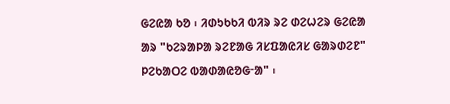ᱜᱮᱭᱟ ᱠᱚ ᱾ ᱤᱰᱩᱠᱠᱤ ᱵᱤᱨ ᱨᱮ ᱰᱮᱦᱮᱨ ᱜᱮᱭᱟ ᱟᱨ "ᱠᱮᱨᱟᱞᱟ ᱨᱮᱱᱟᱜ ᱤᱥᱯᱟᱭᱤᱥ ᱜᱟᱨᱰᱮᱱ" ᱞᱮᱠᱟᱛᱮ ᱵᱟᱰᱟᱭᱚᱜᱼᱟ" ᱾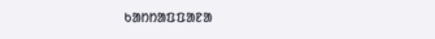ᱠᱟᱴᱴᱟᱯᱯᱟᱱᱟ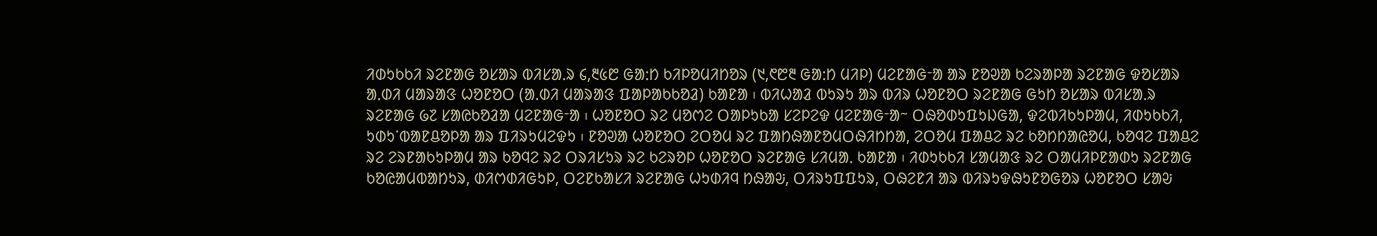ᱤᱰᱩᱠᱠᱤ ᱨᱮᱱᱟᱜ ᱚᱥᱟᱨ ᱵᱤᱥᱟᱹᱨ ᱔,᱓᱕᱘ ᱜᱟᱺᱴ ᱠᱤᱞᱚᱢᱤᱴᱚᱨ (᱑,᱖᱘᱓ ᱜᱟᱺᱴ ᱢᱤᱞ) ᱢᱮᱱᱟᱜᱼᱟ ᱟᱨ ᱱᱚᱣᱟ ᱠᱮᱨᱟᱞᱟ ᱨᱮᱱᱟᱜ ᱫᱚᱥᱟᱨ ᱟᱹᱰᱤ ᱢᱟᱨᱟᱝ ᱦᱚᱱᱚᱛ (ᱟᱹᱰᱤ ᱢᱟᱨᱟᱝ ᱯᱟᱞᱟᱠᱠᱚᱲ) ᱠᱟᱱᱟ ᱾ ᱵᱤᱦᱟᱲ ᱵᱩᱨᱩ ᱟᱨ ᱵᱤᱨ ᱦᱚᱱᱚᱛ ᱨᱮᱱᱟᱜ ᱜᱩᱴ ᱚᱥᱟᱨ ᱵᱤᱥᱟᱹᱨ ᱨᱮᱱᱟᱜ ᱙᱗ ᱥᱟᱭᱠᱚᱲᱟ ᱢᱮᱱᱟᱜᱼᱟ ᱾ ᱦᱚᱱᱚᱛ ᱨᱮ ᱢᱚᱬᱮ ᱛᱟᱞᱩᱠᱟ ᱥᱮᱞᱮᱫ ᱢᱮᱱᱟᱜᱼᱟᱻ ᱛᱷᱚᱰᱩᱯᱩᱡᱜᱟ, ᱫᱮᱵᱤᱠᱩᱞᱟᱢ, ᱤᱰᱩᱠᱠᱤ, ᱩᱰᱩᱸᱵᱟᱱᱪᱚᱞᱟ ᱟᱨ ᱯᱤᱨᱩᱢᱮᱫᱩ ᱾ ᱱᱚᱣᱟ ᱦᱚᱱᱚᱛ ᱮᱛᱚᱢ ᱨᱮ ᱯᱟᱴᱷᱟᱱᱚᱢᱛᱷᱤᱴᱴᱟ, ᱮᱛᱚᱢ ᱯᱟᱪᱮ ᱨᱮ ᱠᱚᱴᱴᱟᱭᱚᱢ, ᱠᱚᱧᱮ ᱯᱟᱪᱮ ᱨᱮ ᱮᱨᱱᱟᱠᱩᱞᱟᱢ ᱟᱨ ᱠᱚᱧᱮ ᱨᱮ ᱛᱨᱤᱥᱩᱨ ᱨᱮ ᱠᱮᱨᱚᱞ ᱦᱚᱱᱚᱛ ᱨᱮᱱᱟᱜ ᱥᱤᱢᱟᱹ ᱠᱟᱱᱟ ᱾ ᱤᱰᱩᱠᱠᱤ ᱥᱟᱢᱟᱝ ᱨᱮ ᱛᱟᱢᱤᱞᱱᱟᱰᱩ ᱨᱮᱱᱟᱜ ᱠᱚᱭᱟᱢᱵᱟᱴᱩᱨ, ᱰᱤᱬᱰᱤᱜᱩᱞ, ᱛᱮᱱᱠᱟᱥᱤ ᱨᱮᱱᱟᱜ ᱦᱩᱰᱤᱧ ᱴᱷᱟᱶ, ᱛᱤᱨᱩᱯᱯᱩᱨ, ᱛᱷᱮᱱᱤ ᱟᱨ ᱵᱤᱨᱩᱫᱷᱩᱱᱚᱜᱚᱨ ᱦᱚᱱᱚᱛ ᱥᱟᱶ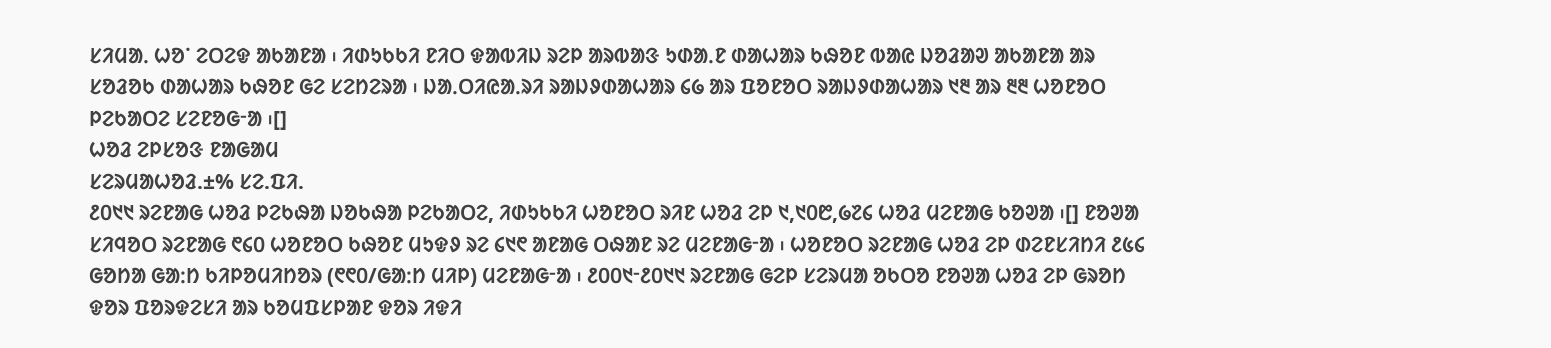ᱥᱤᱢᱟᱹ ᱦᱚᱸ ᱮᱛᱮᱫ ᱟᱠᱟᱱᱟ ᱾ ᱤᱰᱩᱠᱠᱤ ᱱᱤᱛ ᱫᱟᱵᱤᱡ ᱨᱮᱞ ᱟᱨᱵᱟᱝ ᱩᱰᱟᱹᱱ ᱰᱟᱦᱟᱨ ᱠᱷᱚᱱ ᱵᱟᱭ ᱡᱚᱲᱟᱣ ᱟᱠᱟᱱᱟ ᱟᱨ ᱥᱚᱲᱚᱠ ᱰᱟᱦᱟᱨ ᱠᱷᱚᱱ ᱜᱮ ᱥᱮᱴᱮᱨᱟ ᱾ ᱡᱟᱹᱛᱤᱭᱟᱹᱨᱤ ᱨᱟᱡᱽᱰᱟᱦᱟᱨ ᱔᱙ ᱟᱨ ᱯᱚᱱᱚᱛ ᱨᱟᱡᱽᱰᱟᱦᱟᱨ ᱑᱓ ᱟᱨ ᱓᱓ ᱦᱚᱱᱚᱛ ᱞᱮᱠᱟᱛᱮ ᱥᱮᱱᱚᱜᱼᱟ ᱾[]
ᱦᱚᱲ ᱮᱞᱥᱚᱝ ᱱᱟᱜᱟᱢ
ᱥᱮᱨᱢᱟᱦᱚᱲ.±% ᱥᱮ.ᱯᱤ.
᱒᱐᱑᱑ ᱨᱮᱱᱟᱜ ᱦᱚᱲ ᱞᱮᱠᱷᱟ ᱡᱚᱠᱷᱟ ᱞᱮᱠᱟᱛᱮ, ᱤᱰᱩᱠᱠᱤ ᱦᱚᱱᱚᱛ ᱨᱤᱱ ᱦᱚᱲ ᱮᱞ ᱑,᱑᱐᱘,᱙᱗᱔ ᱦᱚᱲ ᱢᱮᱱᱟᱜ ᱠᱚᱣᱟ ᱾[] ᱱᱚᱣᱟ ᱥᱤᱧᱚᱛ ᱨᱮᱱᱟᱜ ᱖᱔᱐ ᱦᱚᱱᱚᱛ ᱠᱷᱚᱱ ᱢᱩᱫᱽ ᱨᱮ ᱔᱑᱖ ᱟᱱᱟᱜ ᱛᱷᱟᱱ ᱨᱮ ᱢᱮᱱᱟᱜᱼᱟ ᱾ ᱦᱚᱱᱚᱛ ᱨᱮᱱᱟᱜ ᱦᱚᱲ ᱮᱞ ᱰᱮᱱᱥᱤᱴᱤ ᱒᱕᱔ ᱜᱚᱴᱟ ᱜᱟᱺᱴ ᱠᱤᱞᱚᱢᱤᱴᱚᱨ (᱖᱖᱐/ᱜᱟᱺᱴ ᱢᱤᱞ) ᱢᱮᱱᱟᱜᱼᱟ ᱾ ᱒᱐᱐᱑ᱼ᱒᱐᱑᱑ ᱨᱮᱱᱟᱜ ᱜᱮᱞ ᱥᱮᱨᱢᱟ ᱚᱠᱛᱚ ᱱᱚᱣᱟ ᱦᱚᱲ ᱮᱞ ᱜᱨᱚᱴ ᱫᱚᱨ ᱯᱚᱨᱫᱮᱥᱤ ᱟᱨ ᱠᱚᱢᱯᱥᱞᱟᱱ ᱫᱚᱨ ᱤᱫᱤ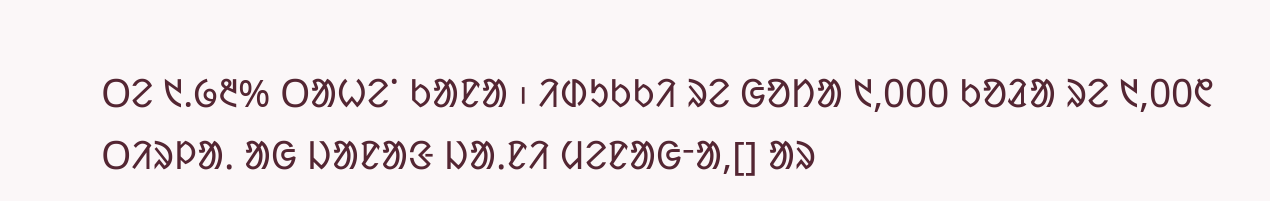ᱛᱮ ᱑.᱙᱓% ᱛᱟᱦᱮᱸ ᱠᱟᱱᱟ ᱾ ᱤᱰᱩᱠᱠᱤ ᱨᱮ ᱜᱚᱴᱟ ᱑,᱐᱐᱐ ᱠᱚᱲᱟ ᱨᱮ ᱑,᱐᱐᱖ ᱛᱤᱨᱞᱟᱹ ᱟᱜ ᱡᱟᱱᱟᱝ ᱡᱟᱹᱱᱤ ᱢᱮᱱᱟᱜᱼᱟ,[] ᱟᱨ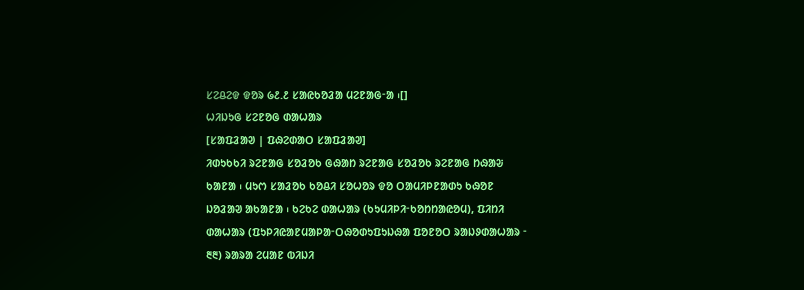ᱥᱮᱪᱮᱫ ᱫᱚᱨ ᱙᱒.᱒ ᱥᱟᱭᱠᱚᱲᱟ ᱢᱮᱱᱟᱜᱼᱟ ᱾[]
ᱦᱤᱡᱩᱜ ᱥᱮᱱᱚᱜ ᱰᱟᱦᱟᱨ
[ᱥᱟᱯᱲᱟᱣ | ᱯᱷᱮᱰᱟᱛ ᱥᱟᱯᱲᱟᱣ]
ᱤᱰᱩᱠᱠᱤ ᱨᱮᱱᱟᱜ ᱥᱚᱲᱚᱠ ᱜᱷᱟᱴ ᱨᱮᱱᱟᱜ ᱥᱚᱲᱚᱠ ᱨᱮᱱᱟᱜ ᱴᱷᱟᱶ ᱠᱟᱱᱟ ᱾ ᱢᱩᱬ ᱥᱟᱲᱚᱠ ᱠᱚᱪᱤ ᱥᱚᱦᱚᱨ ᱫᱚ ᱛᱟᱢᱤᱞᱱᱟᱰᱩ ᱠᱷᱚᱱ ᱡᱚᱲᱟᱣ ᱟᱠᱟᱱᱟ ᱾ ᱠᱮᱠᱮ ᱰᱟᱦᱟᱨ (ᱠᱩᱢᱤᱞᱤᱼᱠᱚᱴᱴᱟᱭᱚᱢ), ᱯᱤᱴᱤ ᱰᱟᱦᱟᱨ (ᱯᱩᱞᱤᱭᱟᱱᱢᱟᱞᱟᱼᱛᱷᱚᱰᱩᱯᱩᱡᱷᱟ ᱯᱚᱱᱚᱛ ᱨᱟᱡᱽᱰᱟᱦᱟᱨ ᱼ ᱓᱓) ᱨᱟᱨᱟ ᱮᱢᱟᱱ ᱵᱤᱡᱤ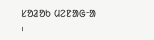ᱥᱚᱲᱚᱠ ᱢᱮᱱᱟᱜᱼᱟ ᱾